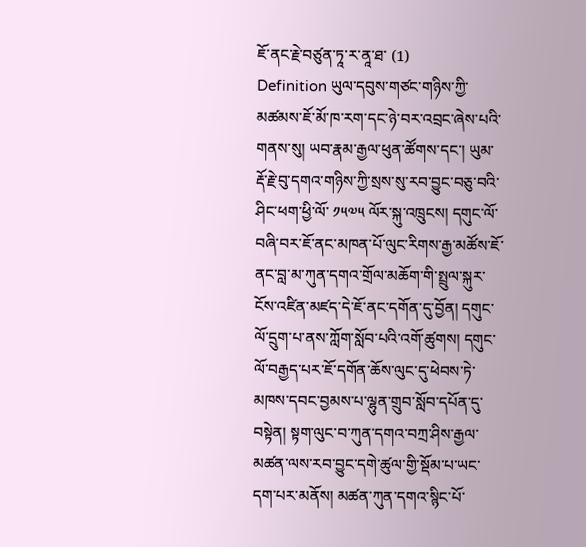ཇོ་ནང་རྗེ་བཙུན་ཏཱ་ར་ནཱ་ཐ་ (1)
Definition ཡུལ་དབུས་གཙང་གཉིས་ཀྱི་མཚམས་ཇོ་མོ་ཁ་རག་དང་ཉེ་བར་འབྲང་ཞེས་པའི་གནས་སུ། ཡབ་རྣམ་རྒྱལ་ཕུན་ཚོགས་དང་། ཡུམ་རྡོ་རྗེ་བུ་དགའ་གཉིས་ཀྱི་སྲས་སུ་རབ་བྱུང་བཅུ་བའི་ཤིང་ཕག་ཕྱི་ལོ་ ༡༥༧༥ ལོར་སྐུ་འཁྲུངས། དགུང་ལོ་བཞི་བར་ཇོ་ནང་མཁན་པོ་ལུང་རིགས་རྒྱ་མཚོས་ཇོ་ནང་བླ་མ་ཀུན་དགའ་གྲོལ་མཆོག་གི་སྤྲུལ་སྐུར་ངོས་འཛིན་མཛད་དེ་ཇོ་ནང་དགོན་དུ་བྱོན། དགུང་ལོ་དྲུག་པ་ནས་ཀློག་སློབ་པའི་འགོ་ཚུགས། དགུང་ལོ་བརྒྱད་པར་ཇོ་དགོན་ཆོས་ལུང་དུ་ཕེབས་ཏེ་མཁས་དབང་བྱམས་པ་ལྷུན་གྲུབ་སློབ་དཔོན་དུ་བསྟེན། སྟག་ལུང་བ་ཀུན་དགའ་བཀྲ་ཤིས་རྒྱལ་མཚན་ལས་རབ་བྱུང་དགེ་ཚུལ་གྱི་སྡོམ་པ་ཡང་དག་པར་མནོས། མཚན་ཀུན་དགའ་སྙིང་པོ་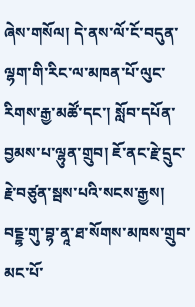ཞེས་གསོལ། དེ་ནས་ལོ་ངོ་བདུན་ལྷག་གི་རིང་ལ་མཁན་པོ་ལུང་རིགས་རྒྱ་མཚོ་དང་། སློབ་དཔོན་བྱམས་པ་ལྷུན་གྲུབ། ཇོ་ནང་རྗེ་དྲུང་རྗེ་བཙུན་སྦས་པའི་སངས་རྒྱས། བངྔྷ་གུ་བྷ་ནཱ་ཐ་སོགས་མཁས་གྲུབ་མང་པོ་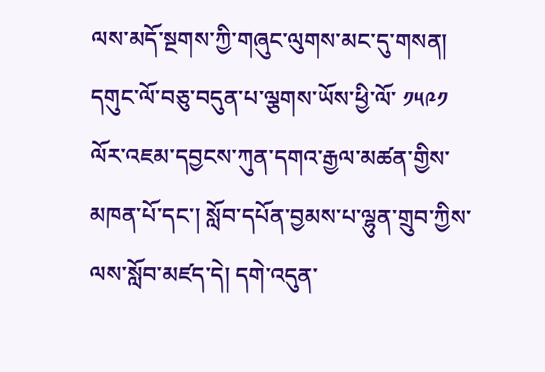ལས་མདོ་སྔགས་ཀྱི་གཞུང་ལུགས་མང་དུ་གསན། དགུང་ལོ་བཅུ་བདུན་པ་ལྕགས་ཡོས་ཕྱི་ལོ་ ༡༥༩༡ ལོར་འཇམ་དབྱངས་ཀུན་དགའ་རྒྱལ་མཚན་གྱིས་མཁན་པོ་དང་། སློབ་དཔོན་བྱམས་པ་ལྷུན་གྲུབ་ཀྱིས་ལས་སློབ་མཛད་དེ། དགེ་འདུན་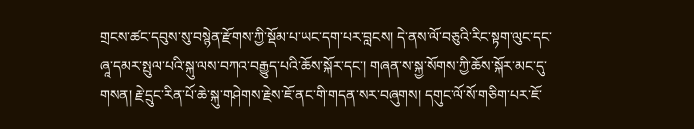གྲངས་ཚང་དབུས་སུ་བསྙེན་རྫོགས་ཀྱི་སྡོམ་པ་ཡང་དག་པར་བླངས། དེ་ནས་ལོ་བཅུའི་རིང་སྟག་ལུང་དང་ཞཱ་དམར་སྤུལ་པའི་སྐུ་ལས་བཀའ་བརྒྱུད་པའི་ཆོས་སྐོར་དང་། གཞན་ས་སྐྱ་སོགས་ཀྱི་ཆོས་སྐོར་མང་དུ་གསན། རྗེ་དྲུང་རིན་པོ་ཆེ་སྐུ་གཤེགས་རྗེས་ཇོ་ནང་གི་གདན་སར་བཞུགས། དགུང་ལོ་སོ་གཅིག་པར་ཇོ་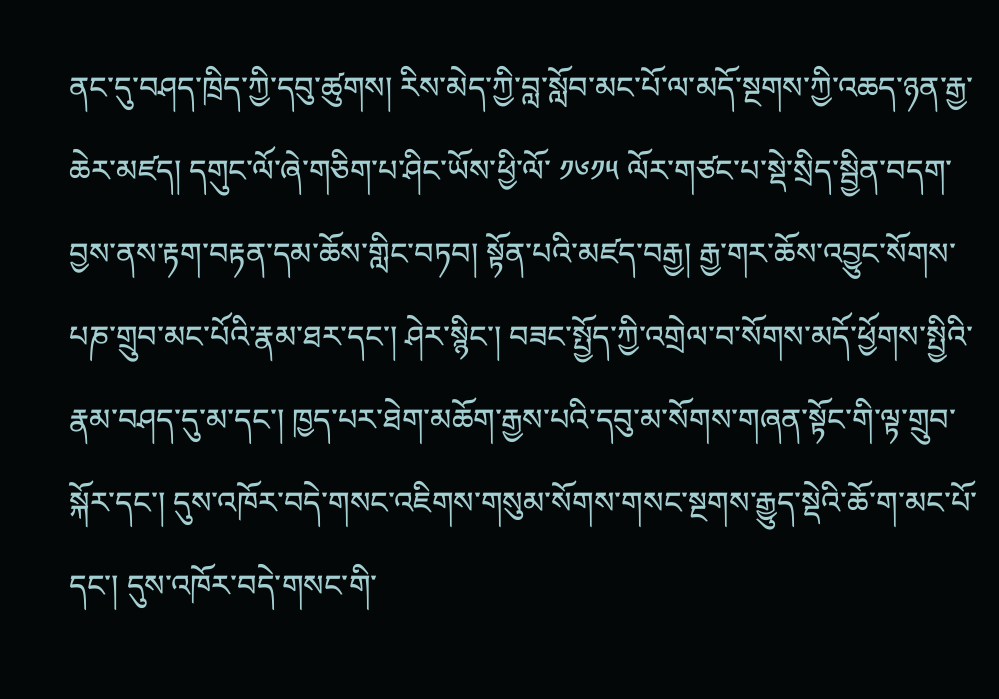ནང་དུ་བཤད་ཁྲིད་ཀྱི་དབུ་ཚུགས། རིས་མེད་ཀྱི་བླ་སློབ་མང་པོ་ལ་མདོ་སྔགས་ཀྱི་འཆད་ཉན་རྒྱ་ཆེར་མཛད། དགུང་ལོ་ཞེ་གཅིག་པ་ཤིང་ཡོས་ཕྱི་ལོ་ ༡༦༡༥ ལོར་གཙང་པ་སྡེ་སྲིད་སྦྱིན་བདག་བྱས་ནས་རྟག་བརྟན་དམ་ཆོས་གླིང་བཏབ། སྟོན་པའི་མཛད་བརྒྱ། རྒྱ་གར་ཆོས་འབྱུང་སོགས་པཎ་གྲུབ་མང་པོའི་རྣམ་ཐར་དང་། ཤེར་སྙིང་། བཟང་སྤྱོད་ཀྱི་འགྲེལ་བ་སོགས་མདོ་ཕྱོགས་སྤྱིའི་རྣམ་བཤད་དུ་མ་དང་། ཁྱད་པར་ཐེག་མཆོག་རྒྱས་པའི་དབུ་མ་སོགས་གཞན་སྟོང་གི་ལྟ་གྲུབ་སྐོར་དང་། དུས་འཁོར་བདེ་གསང་འཇིགས་གསུམ་སོགས་གསང་སྔགས་རྒྱུད་སྡེའི་ཆོ་ག་མང་པོ་དང་། དུས་འཁོར་བདེ་གསང་གི་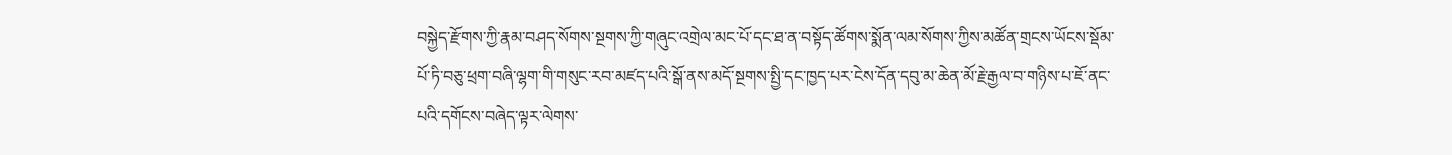བསྐྱེད་རྫོགས་ཀྱི་རྣམ་བཤད་སོགས་སྔགས་ཀྱི་གཞུང་འགྲེལ་མང་པོ་དང་ཐ་ན་བསྟོད་ཚོགས་སྨོན་ལམ་སོགས་ཀྱིས་མཚོན་གྲངས་ཡོངས་སྡོམ་པོ་ཏི་བཅུ་ཕྲག་བཞི་ལྷག་གི་གསུང་རབ་མཛད་པའི་སྒོ་ནས་མདོ་སྔགས་སྤྱི་དང་ཁྱད་པར་ངེས་དོན་དབུ་མ་ཆེན་མོ་རྗེ་རྒྱལ་བ་གཉིས་པ་ཇོ་ནང་པའི་དགོངས་བཞེད་ལྟར་ལེགས་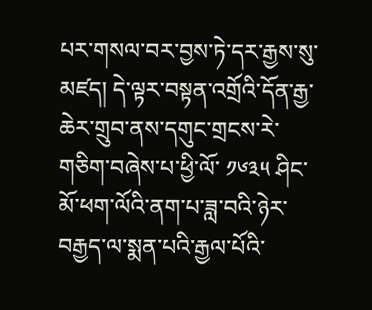པར་གསལ་བར་བྱས་ཏེ་དར་རྒྱས་སུ་མཛད། དེ་ལྟར་བསྟན་འགྲོའི་དོན་རྒྱ་ཆེར་གྲུབ་ནས་དགུང་གྲངས་རེ་གཅིག་བཞེས་པ་ཕྱི་ལོ་ ༡༦༣༥ ཤིང་མོ་ཕག་ལོའི་ནག་པ་ཟླ་བའི་ཉེར་བརྒྱད་ལ་སྨན་པའི་རྒྱལ་པོའི་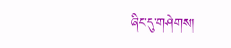ཞིང་དུ་གཤེགས།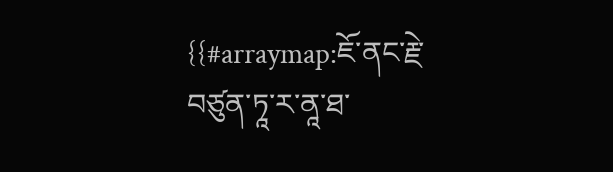{{#arraymap:ཇོ་ནང་རྗེ་བཙུན་ཏཱ་ར་ནཱ་ཐ་